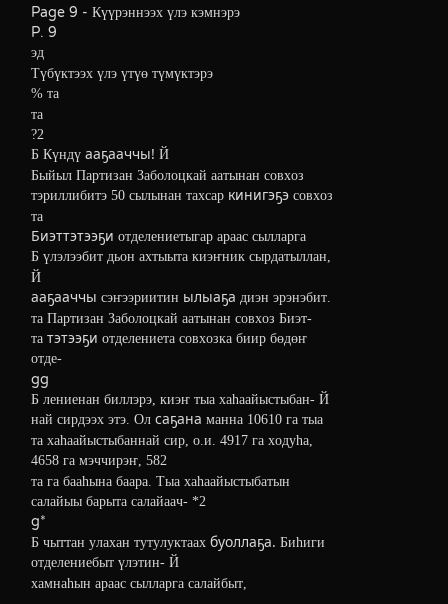Page 9 - Күүрэннээх үлэ кэмнэрэ
P. 9
эд
Түбүктээх үлэ үтүө түмүктэрэ
% та
та
?2
Б Күндү ааҕааччы! Й
Быйыл Партизан Заболоцкай аатынан совхоз
тэриллибитэ 50 сылынан тахсар кинигэҕэ совхоз та
Биэттэтээҕи отделениетыгар араас сылларга
Б үлэлээбит дьон ахтыыта киэҥник сырдатыллан, Й
ааҕааччы сэҥээриитин ылыаҕа диэн эрэнэбит.
та Партизан Заболоцкай аатынан совхоз Биэт-
та тэтээҕи отделениета совхозка биир бөдөҥ отде-
gg
Б лениенан биллэрэ, киэҥ тыа хаһаайыстыбан- Й
най сирдээх этэ. Ол саҕана манна 10610 га тыа
та хаһаайыстыбаннай сир, о.и. 4917 га ходуһа, 4658 га мэччирэҥ, 582
та га бааһына баара. Тыа хаһаайыстыбатын салайыы барыта салайаач- *2
g*
Б чыттан улахан тутулуктаах буоллаҕа. Биһиги отделениебыт үлэтин- Й
хамнаһын араас сылларга салайбыт,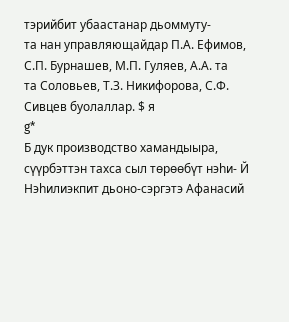тэрийбит убаастанар дьоммуту-
та нан управляющайдар П.А. Ефимов, С.П. Бурнашев, М.П. Гуляев, А.А. та
та Соловьев, Т.З. Никифорова, С.Ф. Сивцев буолаллар. $ я
g*
Б дук производство хамандыыра, сүүрбэттэн тахса сыл төрөөбүт нэһи- Й
Нэһилиэкпит дьоно-сэргэтэ Афанасий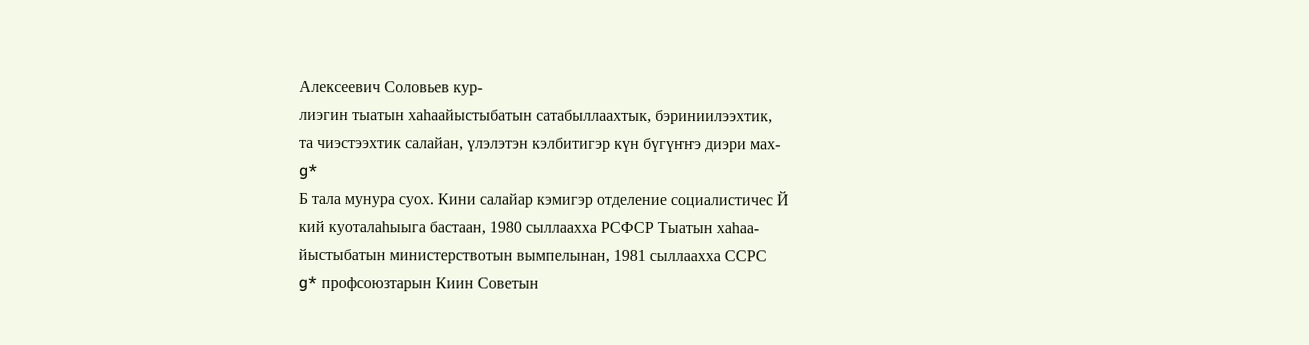Алексеевич Соловьев кур-
лиэгин тыатын хаһаайыстыбатын сатабыллаахтык, бэриниилээхтик,
та чиэстээхтик салайан, үлэлэтэн кэлбитигэр күн бүгүҥҥэ диэри мах-
g*
Б тала мунура суох. Кини салайар кэмигэр отделение социалистичес Й
кий куоталаһыыга бастаан, 1980 сыллаахха РСФСР Тыатын хаһаа-
йыстыбатын министерствотын вымпелынан, 1981 сыллаахха ССРС
g* профсоюзтарын Киин Советын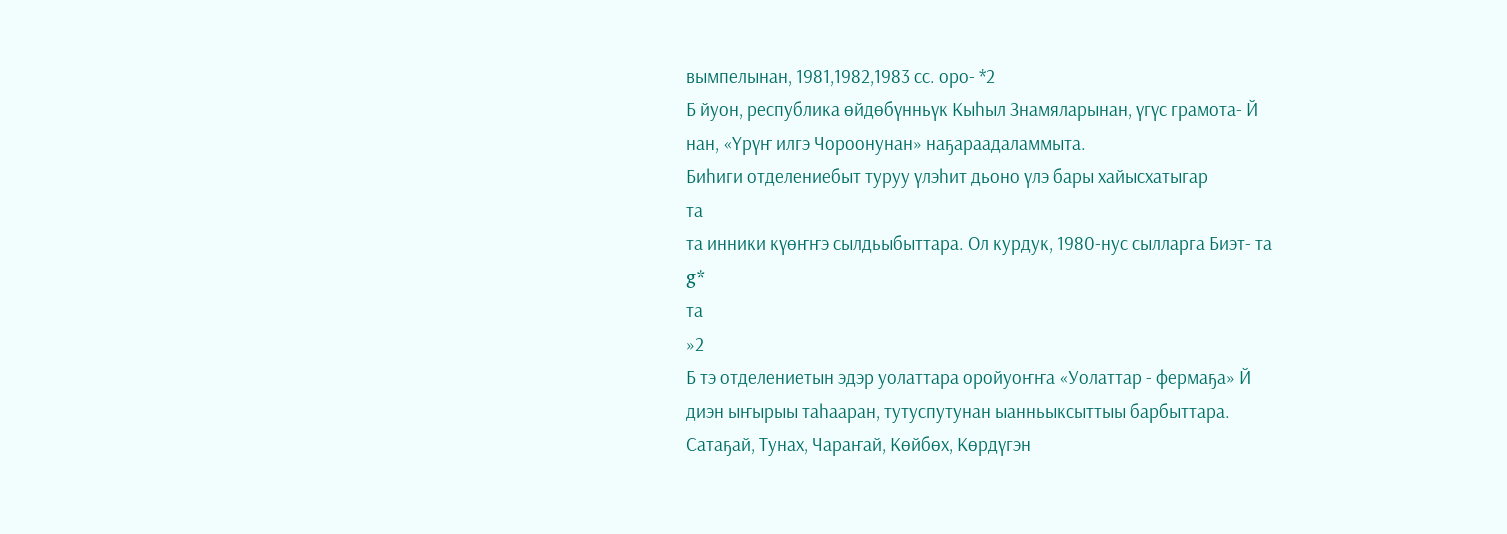вымпелынан, 1981,1982,1983 сс. оро- *2
Б йуон, республика өйдөбүнньүк Кыһыл Знамяларынан, үгүс грамота- Й
нан, «Үрүҥ илгэ Чороонунан» наҕараадаламмыта.
Биһиги отделениебыт туруу үлэһит дьоно үлэ бары хайысхатыгар
та
та инники күөҥҥэ сылдьыбыттара. Ол курдук, 1980-нус сылларга Биэт- та
g*
та
»2
Б тэ отделениетын эдэр уолаттара оройуоҥҥа «Уолаттар - фермаҕа» Й
диэн ыҥырыы таһааран, тутуспутунан ыанньыксыттыы барбыттара.
Сатаҕай, Тунах, Чараҥай, Көйбөх, Көрдүгэн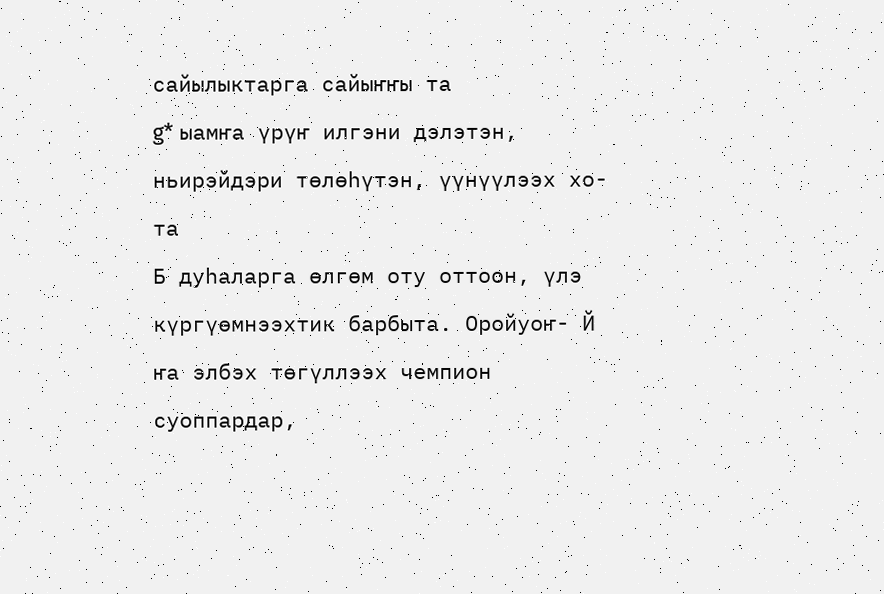сайылыктарга сайыҥҥы та
g* ыамҥа үрүҥ илгэни дэлэтэн, ньирэйдэри төлөһүтэн, үүнүүлээх хо- та
Б дуһаларга өлгөм оту оттоон, үлэ күргүөмнээхтик барбыта. Оройуоҥ- Й
ҥа элбэх төгүллээх чемпион суоппардар,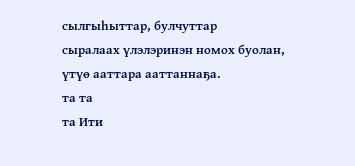сылгыһыттар, булчуттар
сыралаах үлэлэринэн номох буолан, үтүө ааттара ааттаннаҕа.
та та
та Ити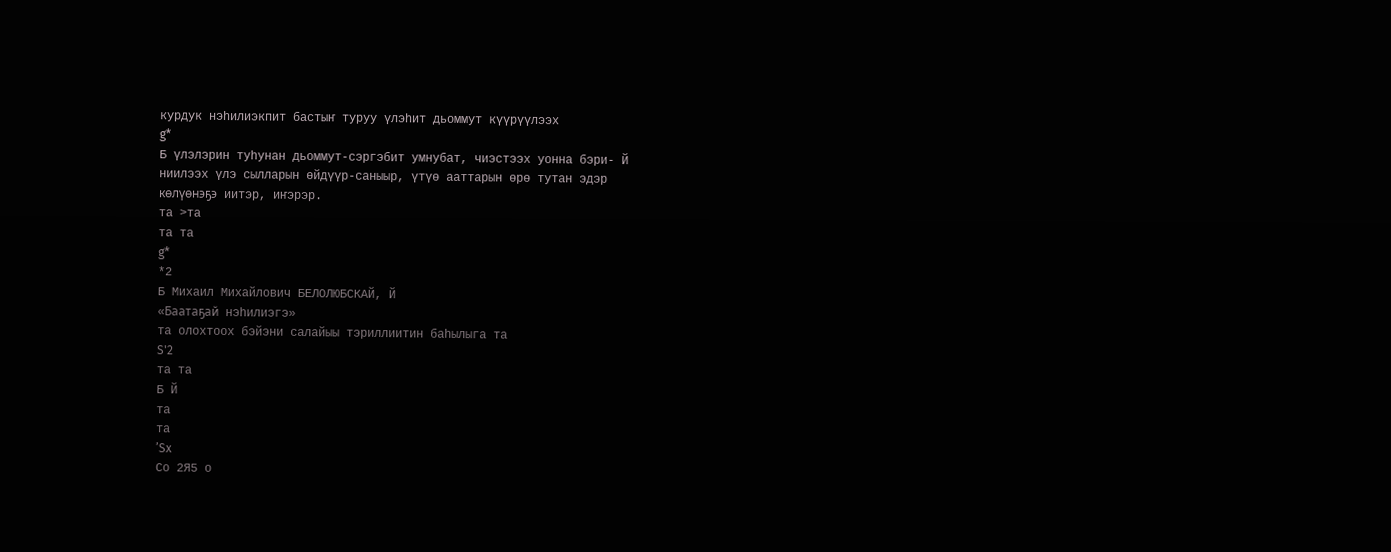курдук нэһилиэкпит бастыҥ туруу үлэһит дьоммут күүрүүлээх
g*
Б үлэлэрин туһунан дьоммут-сэргэбит умнубат, чиэстээх уонна бэри- Й
ниилээх үлэ сылларын өйдүүр-саныыр, үтүө ааттарын өрө тутан эдэр
көлүөнэҕэ иитэр, иҥэрэр.
та >та
та та
g*
*2
Б Михаил Михайлович БЕЛОЛЮБСКАЙ, Й
«Баатаҕай нэһилиэгэ»
та олохтоох бэйэни салайыы тэриллиитин баһылыга та
S'2
та та
Б Й
та
та
’Sx
Со 2Я5 о